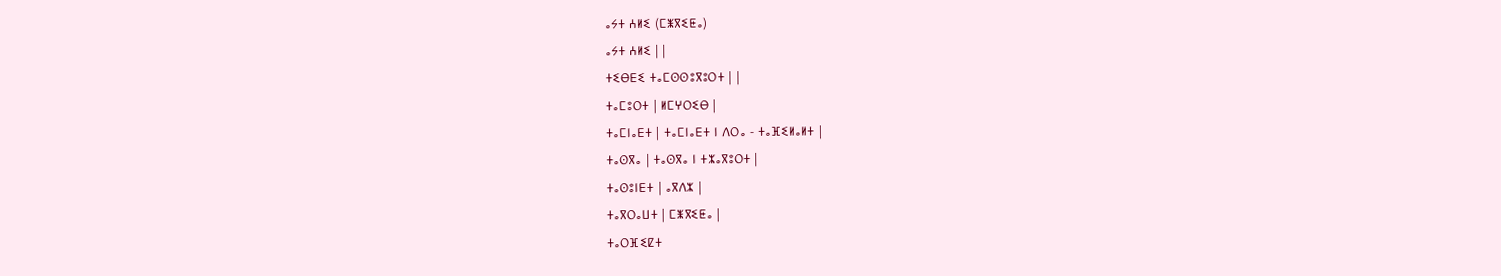ⴰⵢⵜ ⵄⵍⵉ (ⵎⵥⴳⵉⵟⴰ)
ⴰⵢⵜ ⵄⵍⵉ | |
ⵜⵉⴱⴹⵉ ⵜⴰⵎⵙⵙⵓⴳⵓⵔⵜ | |
ⵜⴰⵎⵓⵔⵜ | ⵍⵎⵖⵔⵉⴱ |
ⵜⴰⵎⵏⴰⴹⵜ | ⵜⴰⵎⵏⴰⴹⵜ ⵏ ⴷⵔⴰ - ⵜⴰⴼⵉⵍⴰⵍⵜ |
ⵜⴰⵙⴳⴰ | ⵜⴰⵙⴳⴰ ⵏ ⵜⵣⴰⴳⵓⵔⵜ |
ⵜⴰⵙⵓⵏⴹⵜ | ⴰⴳⴷⵣ |
ⵜⴰⴳⵔⴰⵡⵜ | ⵎⵥⴳⵉⵟⴰ |
ⵜⴰⵔⴼⵉⵇⵜ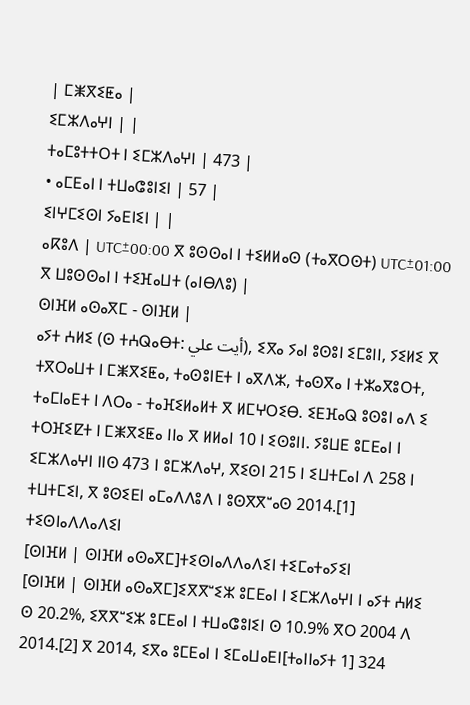| ⵎⵥⴳⵉⵟⴰ |
ⵉⵎⵣⴷⴰⵖⵏ | |
ⵜⴰⵎⵓⵜⵜⵔⵜ ⵏ ⵉⵎⵣⴷⴰⵖⵏ | 473 |
• ⴰⵎⴹⴰⵏ ⵏ ⵜⵡⴰⵛⵓⵏⵉⵏ | 57 |
ⵉⵏⵖⵎⵉⵙⵏ ⵢⴰⴹⵏⵉⵏ | |
ⴰⴽⵓⴷ | UTC±00:00 ⴳ ⵓⵙⵙⴰⵏ ⵏ ⵜⵉⵍⵍⴰⵙ (ⵜⴰⴳⵔⵙⵜ) UTC±01:00 ⴳ ⵡⵓⵙⵙⴰⵏ ⵏ ⵜⵉⴼⴰⵡⵜ (ⴰⵏⴱⴷⵓ) |
ⵙⵏⴼⵍ ⴰⵙⴰⴳⵎ - ⵙⵏⴼⵍ |
ⴰⵢⵜ ⵄⵍⵉ (ⵙ ⵜⵄⵕⴰⴱⵜ: أيت علي), ⵉⴳⴰ ⵢⴰⵏ ⵓⵙⵓⵏ ⵉⵎⵓⵏⵏ, ⵢⵉⵍⵉ ⴳ ⵜⴳⵔⴰⵡⵜ ⵏ ⵎⵥⴳⵉⵟⴰ, ⵜⴰⵙⵓⵏⴹⵜ ⵏ ⴰⴳⴷⵣ, ⵜⴰⵙⴳⴰ ⵏ ⵜⵣⴰⴳⵓⵔⵜ, ⵜⴰⵎⵏⴰⴹⵜ ⵏ ⴷⵔⴰ - ⵜⴰⴼⵉⵍⴰⵍⵜ ⴳ ⵍⵎⵖⵔⵉⴱ. ⵉⴹⴼⴰⵕ ⵓⵙⵓⵏ ⴰⴷ ⵉ ⵜⵔⴼⵉⵇⵜ ⵏ ⵎⵥⴳⵉⵟⴰ ⵏⵏⴰ ⴳ ⵍⵍⴰⵏ 10 ⵏ ⵉⵙⵓⵏⵏ. ⵢⵓⵡⴹ ⵓⵎⴹⴰⵏ ⵏ ⵉⵎⵣⴷⴰⵖⵏ ⵏⵏⵙ 473 ⵏ ⵓⵎⵣⴷⴰⵖ, ⴳⵉⵙⵏ 215 ⵏ ⵉⵡⵜⵎⴰⵏ ⴷ 258 ⵏ ⵜⵡⵜⵎⵉⵏ, ⴳ ⵓⵙⵉⴹⵏ ⴰⵎⴰⴷⴷⵓⴷ ⵏ ⵓⵙⴳⴳⵯⴰⵙ 2014.[1]
ⵜⵉⵙⵏⴰⴷⴷⴰⴷⵉⵏ
[ⵙⵏⴼⵍ | ⵙⵏⴼⵍ ⴰⵙⴰⴳⵎ]ⵜⵉⵙⵏⴰⴷⴷⴰⴷⵉⵏ ⵜⵉⵎⴰⵜⴰⵢⵉⵏ
[ⵙⵏⴼⵍ | ⵙⵏⴼⵍ ⴰⵙⴰⴳⵎ]ⵉⴳⴳⵯⵉⵣ ⵓⵎⴹⴰⵏ ⵏ ⵉⵎⵣⴷⴰⵖⵏ ⵏ ⴰⵢⵜ ⵄⵍⵉ ⵙ 20.2%, ⵉⴳⴳⵯⵉⵣ ⵓⵎⴹⴰⵏ ⵏ ⵜⵡⴰⵛⵓⵏⵉⵏ ⵙ 10.9% ⴳⵔ 2004 ⴷ 2014.[2] ⴳ 2014, ⵉⴳⴰ ⵓⵎⴹⴰⵏ ⵏ ⵉⵎⴰⵡⴰⴹⵏ[ⵜⴰⵏⵏⴰⵢⵜ 1] 324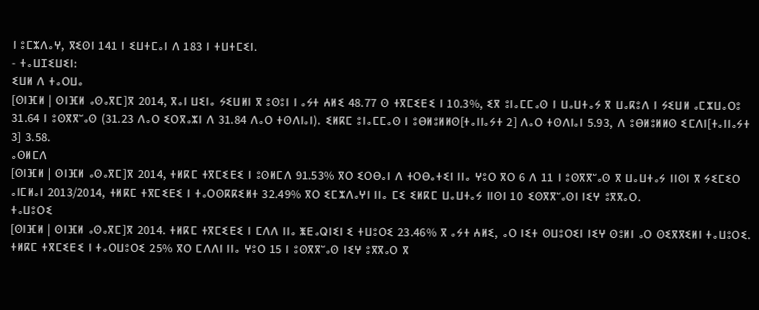ⵏ ⵓⵎⵣⴷⴰⵖ, ⴳⵉⵙⵏ 141 ⵏ ⵉⵡⵜⵎⴰⵏ ⴷ 183 ⵏ ⵜⵡⵜⵎⵉⵏ.
- ⵜⴰⵡⵊⵉⵡⵉⵏ:
ⵉⵡⵍ ⴷ ⵜⴰⵔⵡⴰ
[ⵙⵏⴼⵍ | ⵙⵏⴼⵍ ⴰⵙⴰⴳⵎ]ⴳ 2014, ⴳⴰⵏ ⵡⵉⵏⴰ ⵢⵉⵡⵍⵏ ⴳ ⵓⵙⵓⵏ ⵏ ⴰⵢⵜ ⵄⵍⵉ 48.77 ⵙ ⵜⴳⵎⵉⴹⵉ ⵏ 10.3%, ⵉⴳ ⵓⵏⴰⵎⵎⴰⵙ ⵏ ⵡⴰⵡⵜⴰⵢ ⴳ ⵡⴰⴽⵓⴷ ⵏ ⵢⵉⵡⵍ ⴰⵎⵣⵡⴰⵔⵓ 31.64 ⵏ ⵓⵙⴳⴳⵯⴰⵙ (31.23 ⴷⴰⵔ ⵉⵔⴳⴰⵣⵏ ⴷ 31.84 ⴷⴰⵔ ⵜⵙⴷⵏⴰⵏ). ⵉⵍⴽⵎ ⵓⵏⴰⵎⵎⴰⵙ ⵏ ⵓⴱⵍⵓⵍⵍⵙ[ⵜⴰⵏⵏⴰⵢⵜ 2] ⴷⴰⵔ ⵜⵙⴷⵏⴰⵏ 5.93, ⴷ ⵓⴱⵍⵓⵍⵍⵙ ⵉⵎⴷⵏ[ⵜⴰⵏⵏⴰⵢⵜ 3] 3.58.
ⴰⵙⵍⵎⴷ
[ⵙⵏⴼⵍ | ⵙⵏⴼⵍ ⴰⵙⴰⴳⵎ]ⴳ 2014, ⵜⵍⴽⵎ ⵜⴳⵎⵉⴹⵉ ⵏ ⵓⵙⵍⵎⴷ 91.53% ⴳⵔ ⵉⵔⴱⴰⵏ ⴷ ⵜⵔⴱⴰⵜⵉⵏ ⵏⵏⴰ ⵖⵓⵔ ⴳⵔ 6 ⴷ 11 ⵏ ⵓⵙⴳⴳⵯⴰⵙ ⴳ ⵡⴰⵡⵜⴰⵢ ⵏⵏⵙⵏ ⴳ ⵢⵉⵎⵉⵔ ⴰⵏⵎⵍⴰⵏ 2013/2014, ⵜⵍⴽⵎ ⵜⴳⵎⵉⴹⵉ ⵏ ⵜⴰⵔⵙⴽⴽⵉⵍⵜ 32.49% ⴳⵔ ⵉⵎⵣⴷⴰⵖⵏ ⵏⵏⴰ ⵎⵉ ⵉⵍⴽⵎ ⵡⴰⵡⵜⴰⵢ ⵏⵏⵙⵏ 10 ⵉⵙⴳⴳⵯⴰⵙⵏ ⵏⵉⵖ ⵓⴳⴳⴰⵔ.
ⵜⴰⵡⵓⵔⵉ
[ⵙⵏⴼⵍ | ⵙⵏⴼⵍ ⴰⵙⴰⴳⵎ]ⴳ 2014. ⵜⵍⴽⵎ ⵜⴳⵎⵉⴹⵉ ⵏ ⵎⴷⴷ ⵏⵏⴰ ⵥⴹⴰⵕⵏⵉⵏ ⵉ ⵜⵡⵓⵔⵉ 23.46% ⴳ ⴰⵢⵜ ⵄⵍⵉ, ⴰⵔ ⵏⵉⵜ ⵙⵡⵓⵔⵉⵏ ⵏⵉⵖ ⵙⵓⵍⵏ ⴰⵔ ⵙⵉⴳⴳⵉⵍⵏ ⵜⴰⵡⵓⵔⵉ. ⵜⵍⴽⵎ ⵜⴳⵎⵉⴹⵉ ⵏ ⵜⴰⵔⵡⵓⵔⵉ 25% ⴳⵔ ⵎⴷⴷⵏ ⵏⵏⴰ ⵖⵓⵔ 15 ⵏ ⵓⵙⴳⴳⵯⴰⵙ ⵏⵉⵖ ⵓⴳⴳⴰⵔ ⴳ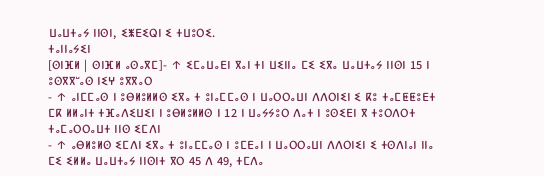ⵡⴰⵡⵜⴰⵢ ⵏⵏⵙⵏ, ⵉⵥⴹⵉⵕⵏ ⵉ ⵜⵡⵓⵔⵉ.
ⵜⴰⵏⵏⴰⵢⵉⵏ
[ⵙⵏⴼⵍ | ⵙⵏⴼⵍ ⴰⵙⴰⴳⵎ]- ↑ ⵉⵎⴰⵡⴰⴹⵏ ⴳⴰⵏ ⵜⵏ ⵡⵉⵏⵏⴰ ⵎⵉ ⵉⴳⴰ ⵡⴰⵡⵜⴰⵢ ⵏⵏⵙⵏ 15 ⵏ ⵓⵙⴳⴳⵯⴰⵙ ⵏⵉⵖ ⵓⴳⴳⴰⵔ
- ↑ ⴰⵏⵎⵎⴰⵙ ⵏ ⵓⴱⵍⵓⵍⵍⵙ ⵉⴳⴰ ⵜ ⵓⵏⴰⵎⵎⴰⵙ ⵏ ⵡⴰⵔⵔⴰⵡⵏ ⴷⴷⵔⵏⵉⵏ ⵉ ⴽⵓ ⵜⴰⵎⵟⵟⵓⴹⵜ ⵎⴽ ⵍⵍⴰⵏⵜ ⵜⴼⴰⴷⵉⵡⵉⵏ ⵏ ⵓⴱⵍⵓⵍⵍⵙ ⵏ 12 ⵏ ⵡⴰⵢⵢⵓⵔ ⴷⴰⵜ ⵏ ⵓⵙⵉⴹⵏ ⴳ ⵜⵓⵔⴷⵔⵜ ⵜⴰⵎⴰⵔⵔⴰⵡⵜ ⵏⵏⵙ ⵉⵎⴷⵏ
- ↑ ⴰⴱⵍⵓⵍⵙ ⵉⵎⴷⵏ ⵉⴳⴰ ⵜ ⵓⵏⴰⵎⵎⴰⵙ ⵏ ⵓⵎⴹⴰⵏ ⵏ ⵡⴰⵔⵔⴰⵡⵏ ⴷⴷⵔⵏⵉⵏ ⵉ ⵜⵙⴷⵏⴰⵏ ⵏⵏⴰ ⵎⵉ ⵉⵍⵍⴰ ⵡⴰⵡⵜⴰⵢ ⵏⵏⵙⵏⵜ ⴳⵔ 45 ⴷ 49, ⵜⵎⴷⴰ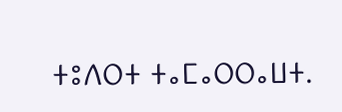ⵜⵓⴷⵔⵜ ⵜⴰⵎⴰⵔⵔⴰⵡⵜ.